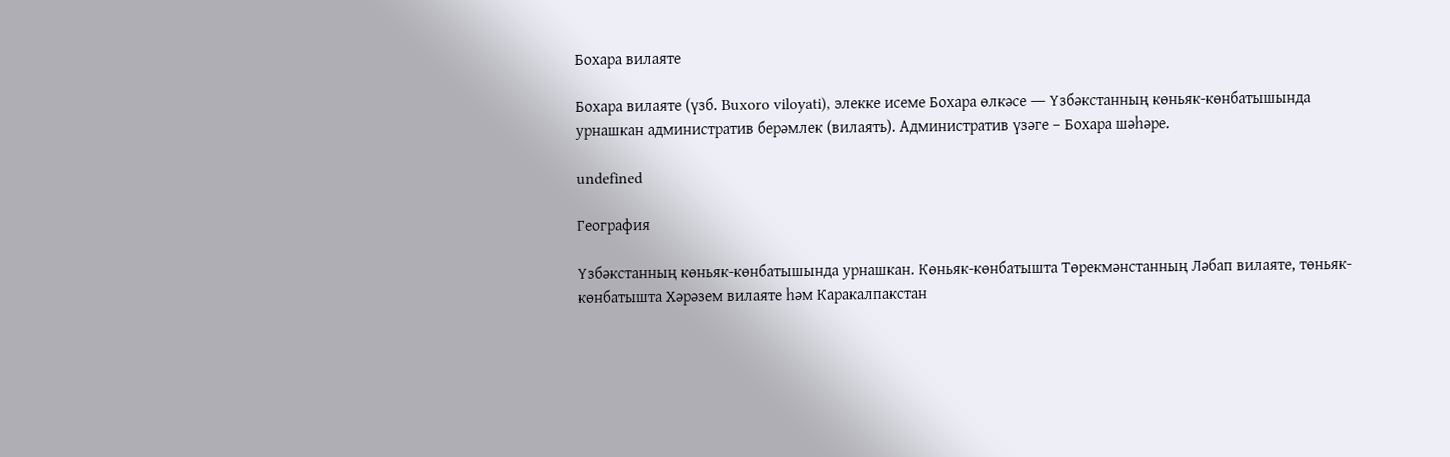Бохара вилаяте

Бохара вилаяте (үзб. Buxoro viloyati), элекке исеме Бохара өлкәсе ― Үзбәкстанның көньяк-көнбатышында урнашкан административ берәмлек (вилаять). Административ үзәге – Бохара шәһәре.

undefined

География

Үзбәкстанның көньяк-көнбатышында урнашкан. Көньяк-көнбатышта Төрекмәнстанның Ләбап вилаяте, төньяк-көнбатышта Хәрәзем вилаяте һәм Каракалпакстан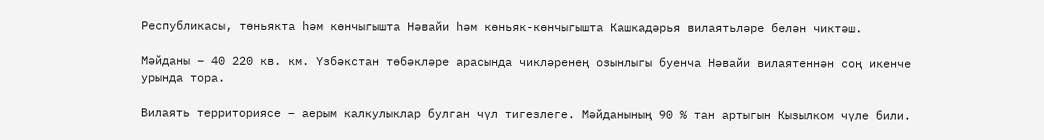Республикасы, төньякта һәм көнчыгышта Нәвайи һәм көньяк-көнчыгышта Кашкадәрья вилаятьләре белән чиктәш.

Мәйданы – 40 220 кв. км. Үзбәкстан төбәкләре арасында чикләренең озынлыгы буенча Нәвайи вилаятеннән соң икенче урында тора.

Вилаять территориясе – аерым калкулыклар булган чүл тигезлеге. Мәйданының 90 % тан артыгын Кызылком чүле били.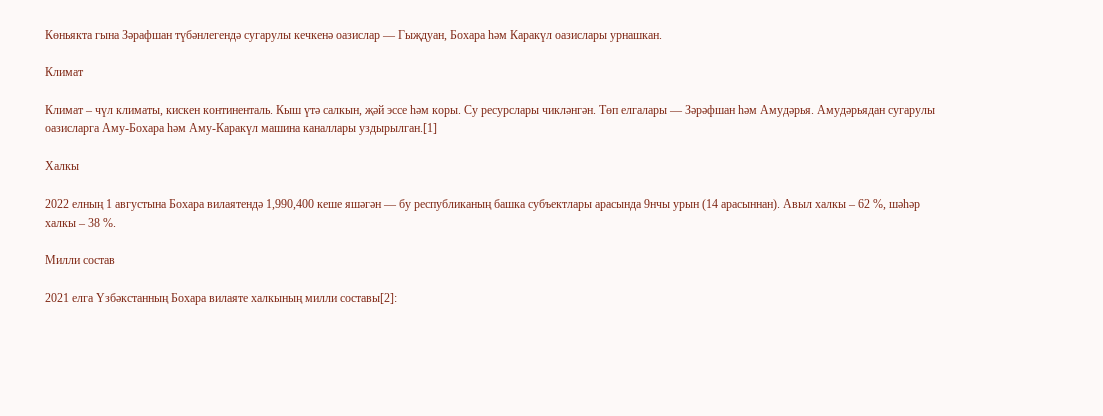Көньякта гына Зәрафшан түбәнлегендә сугарулы кечкенә оазислар — Гыҗдуан, Бохара һәм Каракүл оазислары урнашкан.

Климат

Климат – чүл климаты, кискен континенталь. Кыш үтә салкын, җәй эссе һәм коры. Су ресурслары чикләнгән. Төп елгалары — Зәрәфшан һәм Амудәрья. Амудәрьядан сугарулы оазисларга Аму-Бохара һәм Аму-Каракүл машина каналлары уздырылган.[1]

Халкы

2022 елның 1 августына Бохара вилаятендә 1,990,400 кеше яшәгән ― бу республиканың башка субъектлары арасында 9нчы урын (14 арасыннан). Авыл халкы – 62 %, шәһәр халкы – 38 %.

Милли состав

2021 елга Үзбәкстанның Бохара вилаяте халкының милли составы[2]: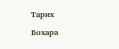Тарих

Бохара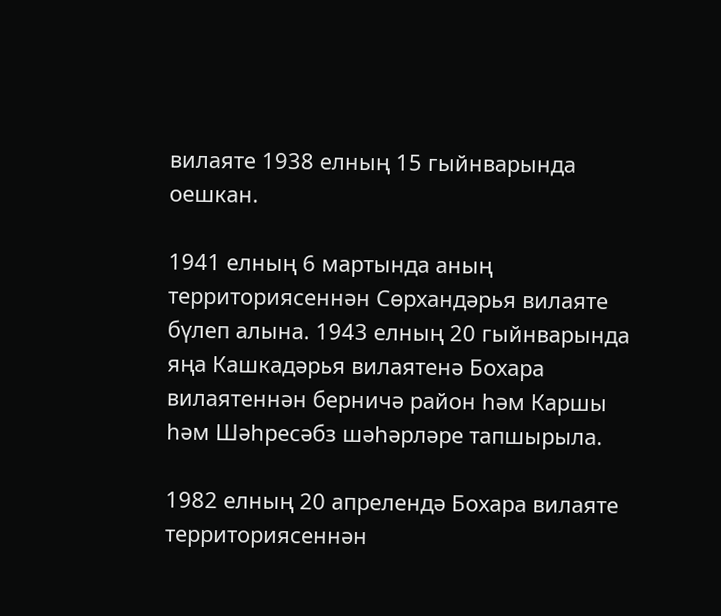вилаяте 1938 елның 15 гыйнварында оешкан.

1941 елның 6 мартында аның территориясеннән Сөрхандәрья вилаяте бүлеп алына. 1943 елның 20 гыйнварында яңа Кашкадәрья вилаятенә Бохара вилаятеннән берничә район һәм Каршы һәм Шәһресәбз шәһәрләре тапшырыла.

1982 елның 20 апрелендә Бохара вилаяте территориясеннән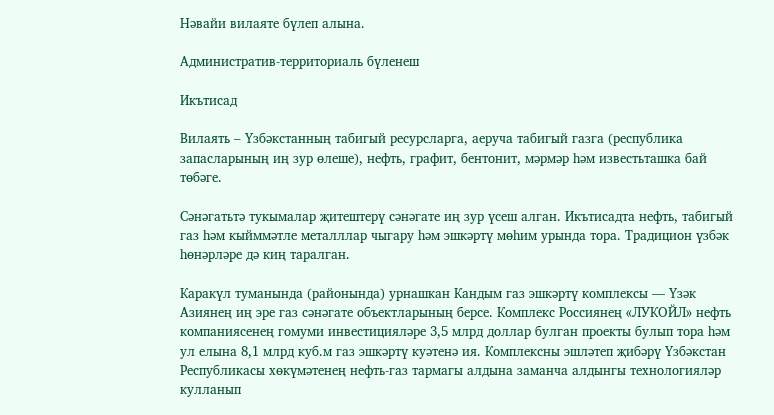Нәвайи вилаяте бүлеп алына.

Административ-территориаль бүленеш

Икътисад

Вилаять – Үзбәкстанның табигый ресурсларга, аеруча табигый газга (республика запасларының иң зур өлеше), нефть, графит, бентонит, мәрмәр һәм известьташка бай төбәге.

Сәнәгатьтә тукымалар җитештерү сәнәгате иң зур үсеш алган. Икътисадта нефть, табигый газ һәм кыйммәтле металллар чыгару һәм эшкәртү мөһим урында тора. Традицион үзбәк һөнәрләре дә киң таралган.

Каракүл туманында (районында) урнашкан Кандым газ эшкәртү комплексы — Үзәк Азиянең иң эре газ сәнәгате объектларының берсе. Комплекс Россиянең «ЛУКОЙЛ» нефть компаниясенең гомуми инвестицияләре 3,5 млрд доллар булган проекты булып тора һәм ул елына 8,1 млрд куб.м газ эшкәртү куәтенә ия. Комплексны эшләтеп җибәрү Үзбәкстан Республикасы хөкүмәтенең нефть-газ тармагы алдына заманча алдынгы технологияләр кулланып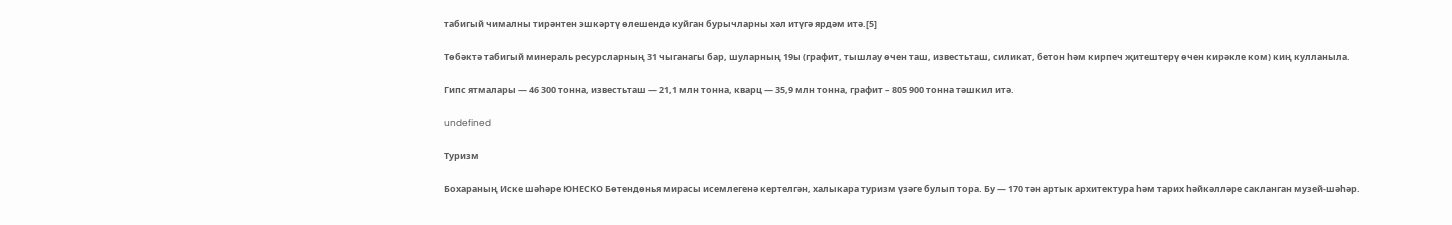табигый чималны тирәнтен эшкәртү өлешендә куйган бурычларны хәл итүгә ярдәм итә.[5]

Төбәктә табигый минераль ресурсларның 31 чыганагы бар, шуларның 19ы (графит, тышлау өчен таш, известьташ, силикат, бетон һәм кирпеч җитештерү өчен кирәкле ком) киң кулланыла.

Гипс ятмалары — 46 300 тонна, известьташ — 21,1 млн тонна, кварц — 35,9 млн тонна, графит – 805 900 тонна тәшкил итә.

undefined

Туризм

Бохараның Иске шәһәре ЮНЕСКО Бөтендөнья мирасы исемлегенә кертелгән, халыкара туризм үзәге булып тора. Бу ― 170 тән артык архитектура һәм тарих һәйкәлләре сакланган музей-шәһәр.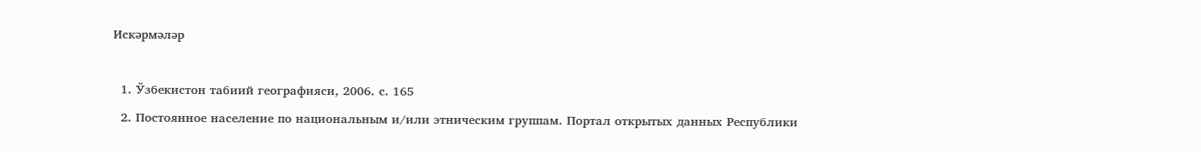Искәрмәләр

  1. Ўзбекистон табиий географияси, 2006. с. 165
  2. Постоянное население по национальным и/или этническим группам. Портал открытых данных Республики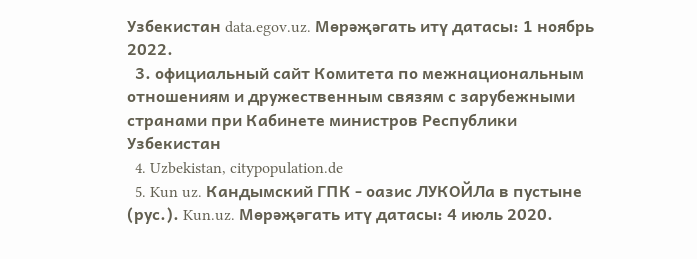Узбекистан data.egov.uz. Мөрәҗәгать итү датасы: 1 ноябрь 2022.
  3. официальный сайт Комитета по межнациональным отношениям и дружественным связям с зарубежными странами при Кабинете министров Республики Узбекистан
  4. Uzbekistan, citypopulation.de
  5. Kun uz. Кандымский ГПК - оазис ЛУКОЙЛа в пустыне (рус.). Kun.uz. Мөрәҗәгать итү датасы: 4 июль 2020.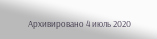Архивировано 4 июль 2020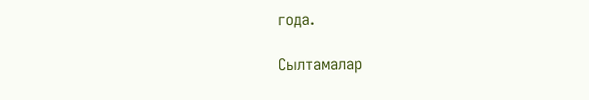года.

Сылтамалар